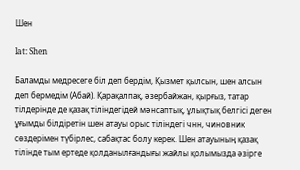Шен

lat: Shen

Баламды медресеге біл деп бердім, Қызмет қылсын, шен алсын деп бермедім (Абай). Қарақалпақ, әзербайжан, қырғыз, татар тілдерінде де қазақ тіліндегідей мәнсаптық, ұлықтық белгісі деген ұғымды білдіретін шен атауы орыс тіліндегі чнн, чиновник сөздерімен түбірлес, сабақтас болу керек. Шен атауының қазақ тілінде тым ертеде қолданылғандығы жайлы қолымызда әзірге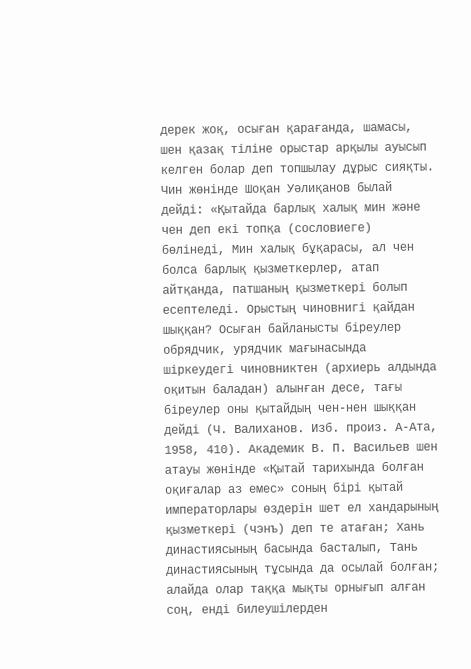дерек жоқ, осыған қарағанда, шамасы, шен қазақ тіліне орыстар арқылы ауысып келген болар деп топшылау дұрыс сияқты. Чин жөнінде Шоқан Уәлиқанов былай дейді: «Қытайда барлық халық мин және чен деп екі топқа (сословиеге) бөлінеді, Мин халық бұқарасы, ал чен болса барлық қызметкерлер, атап айтқанда, патшаның қызметкері болып есептеледі. Орыстың чиновнигі қайдан шыққан? Осыған байланысты біреулер обрядчик, урядчик мағынасында шіркеудегі чиновниктен (архиерь алдында оқитын баладан) алынған десе, тағы біреулер оны қытайдың чен-нен шыққан дейді (Ч. Валиханов. Изб. произ. А-Ата, 1958, 410). Академик В. П. Васильев шен атауы жөнінде «Қытай тарихында болған оқиғалар аз емес» соның бірі қытай императорлары өздерін шет ел хандарының қызметкері (чэнъ) деп те атаған; Хань династиясының басында басталып, Тань династиясының тұсында да осылай болған; алайда олар таққа мықты орнығып алған соң, енді билеушілерден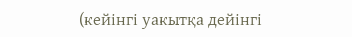(кейінгі уакытқа дейінгі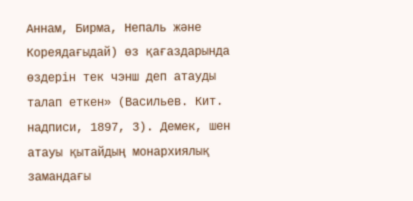Аннам, Бирма, Непаль және Кореядағыдай) өз қағаздарында өздерін тек чэнш деп атауды талап еткен» (Васильев. Кит. надписи, 1897, 3). Демек, шен атауы қытайдың монархиялық замандағы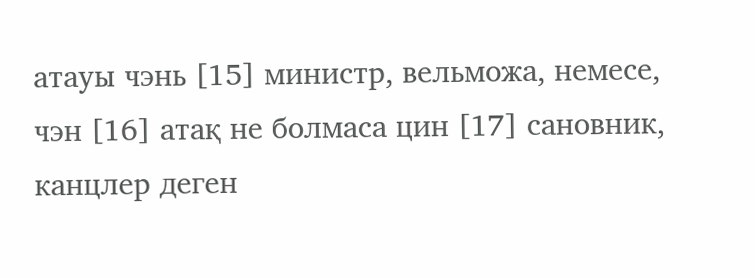атауы чэнь [15] министр, вельможа, немесе, чэн [16] атақ не болмаса цин [17] сановник, канцлер деген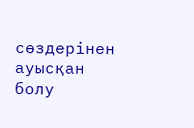сөздерінен ауысқан болу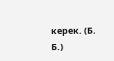керек. (Б. Б.)